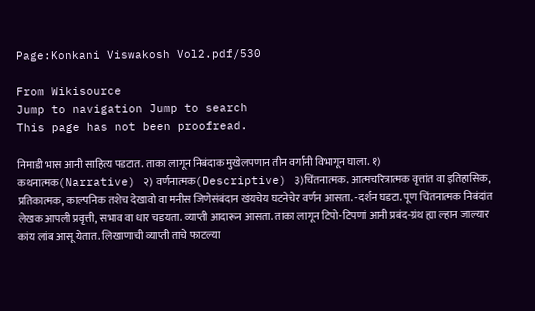Page:Konkani Viswakosh Vol2.pdf/530

From Wikisource
Jump to navigation Jump to search
This page has not been proofread.

निमाडी भास आनी साहित्य पडटात. ताका लागून निबंदाक मुखेलपणान तीन वर्गांनी विभागून घाला. १) कथनात्मक(Narrative) २) वर्णनात्मक(Descriptive) ३)चिंतनात्मक. आत्मचरित्रात्मक वृत्तांत वा इतिहासिक, प्रतिकात्मक, काल्पनिक तशेच देखावो वा मनीस जिणेसंबंदान खंयचेय घटनेचेर वर्णन आसता. -दर्शन घडटा. पूण चिंतनात्मक निबंदांत लेखक आपली प्रवृत्ती, सभाव वा धार चडयता. व्याप्ती आदारून आसता. ताका लागून टिपो-टिपणां आनी प्रबंद-ग्रंथ ह्या ल्हान जाल्यार कांय लांब आसू येतात. लिखाणाची व्याप्ती ताचे फाटल्या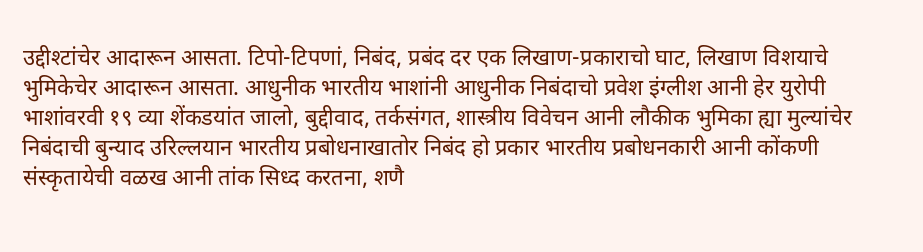उद्दीश्टांचेर आदारून आसता. टिपो-टिपणां, निबंद, प्रबंद दर एक लिखाण-प्रकाराचो घाट, लिखाण विशयाचे भुमिकेचेर आदारून आसता. आधुनीक भारतीय भाशांनी आधुनीक निबंदाचो प्रवेश इंग्लीश आनी हेर युरोपी भाशांवरवी १९ व्या शेंकडयांत जालो, बुद्दीवाद, तर्कसंगत, शास्त्रीय विवेचन आनी लौकीक भुमिका ह्या मुल्यांचेर निबंदाची बुन्याद उरिल्लयान भारतीय प्रबोधनाखातोर निबंद हो प्रकार भारतीय प्रबोधनकारी आनी कोंकणी संस्कृतायेची वळख आनी तांक सिध्द करतना, शणै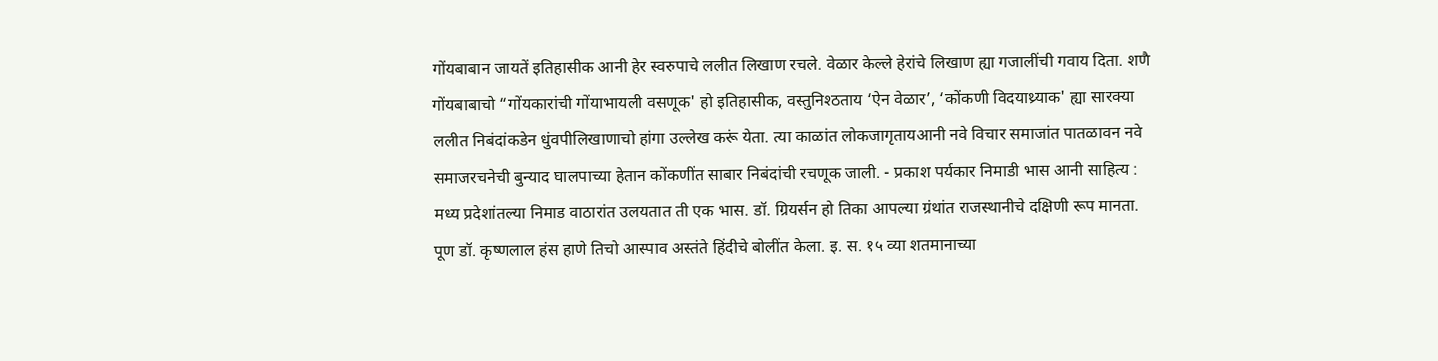गोंयबाबान जायतें इतिहासीक आनी हेर स्वरुपाचे ललीत लिखाण रचले. वेळार केल्ले हेरांचे लिखाण ह्या गजालींची गवाय दिता. शणै गोंयबाबाचो “गोंयकारांची गोंयाभायली वसणूक' हो इतिहासीक, वस्तुनिश्ठताय ‘ऐन वेळार’, ‘कोंकणी विदयाथ्र्याक' ह्या सारक्या ललीत निबंदांकडेन धुंवपीलिखाणाचो हांगा उल्लेख करूं येता. त्या काळांत लोकजागृतायआनी नवे विचार समाजांत पातळावन नवे समाजरचनेची बुन्याद घालपाच्या हेतान कोंकणींत साबार निबंदांची रचणूक जाली. - प्रकाश पर्यकार निमाडी भास आनी साहित्य : मध्य प्रदेशांतल्या निमाड वाठारांत उलयतात ती एक भास. डॉ. ग्रियर्सन हो तिका आपल्या ग्रंथांत राजस्थानीचे दक्षिणी रूप मानता. पूण डॉ. कृष्णलाल हंस हाणे तिचो आस्पाव अस्तंते हिंदीचे बोलींत केला. इ. स. १५ व्या शतमानाच्या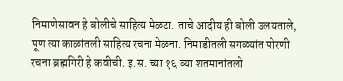निमाणेसावन हे बोलीचे साहित्य मेळटा. ताचे आदीय ही बोली उलयताले, पूण त्या काळांतली साहित्य रचना मेळना. निमाडीतली सगळ्यांत पोरणी रचना ब्रह्मगिरी हे कवीची. इ.स. च्या १६ व्या शतमानांतलो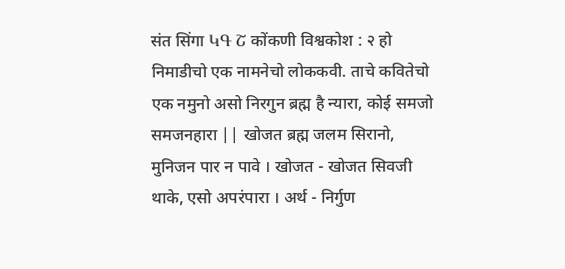संत सिंगा ԿԳ Շ कोंकणी विश्वकोश : २ हो निमाडीचो एक नामनेचो लोककवी. ताचे कवितेचो एक नमुनो असो निरगुन ब्रह्म है न्यारा, कोई समजो समजनहारा || खोजत ब्रह्म जलम सिरानो, मुनिजन पार न पावे । खोजत - खोजत सिवजी थाके, एसो अपरंपारा । अर्थ - निर्गुण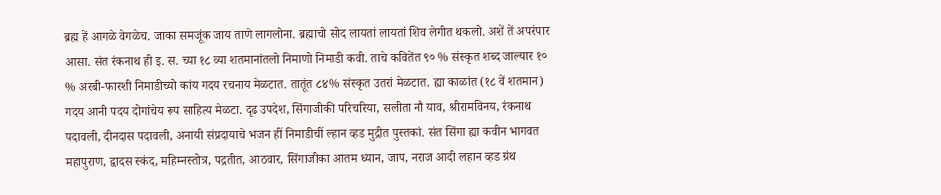ब्रह्म हें आगळे वेगळेच. जाका समजूंक जाय ताणे लागलोना. ब्रह्माचो सोद लायतां लायतां शिव लेगीत थकलो. अशें तें अपरंपार आसा. संत रंकनाथ ही इ. स. च्या १८ व्या शतमानांतलो निमाणो निमाडी कवी. ताचे कवितेंत ९० % संस्कृत शब्द जाल्यार १० % अरबी-फारशी निमाडीच्यो कांय गदय रचनाय मेळटात. तातूंत ८४% संस्कृत उतरां मेळटात. ह्या काळांत (१८ वें शतमान) गदय आनी पदय दोगांचेय रूप साहित्य मेळटा. दृढ उपदेश, सिंगाजीकी परिचरिया, सलीता नौ याव, श्रीरामविनय, रंकनाथ पदावली, दीनदास पदावली, अनायी संप्रदायाचे भजन हीं निमाडीचीं ल्हान व्हड मुद्रीत पुस्तकां. संत सिंगा ह्या कवीन भागवत महापुराण, द्वादस स्कंद, महिम्नस्तोत्र, पद्रतीत, आठवार, सिंगाजीका आतम ध्यान, जाप, नराज आदी लहान व्हड ग्रंथ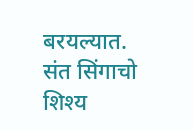बरयल्यात. संत सिंगाचो शिश्य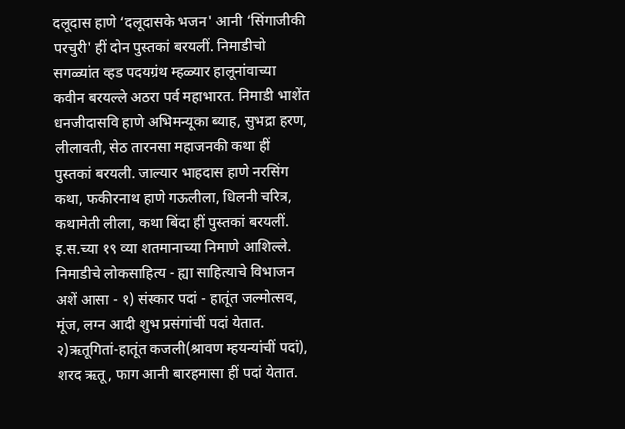दलूदास हाणे ‘दलूदासके भजन' आनी ‘सिंगाजीकी परचुरी' हीं दोन पुस्तकां बरयलीं. निमाडीचो सगळ्यांत व्हड पदयग्रंथ म्हळ्यार हालूनांवाच्या कवीन बरयल्ले अठरा पर्व महाभारत. निमाडी भाशेंत धनजीदासवि हाणे अभिमन्यूका ब्याह, सुभद्रा हरण, लीलावती, सेठ तारनसा महाजनकी कथा हीं पुस्तकां बरयली. जाल्यार भाहदास हाणे नरसिंग कथा, फकीरनाथ हाणे गऊलीला, धिलनी चरित्र, कथामेती लीला, कथा बिंदा हीं पुस्तकां बरयलीं. इ.स.च्या १९ व्या शतमानाच्या निमाणे आशिल्ले. निमाडीचे लोकसाहित्य - ह्या साहित्याचे विभाजन अशें आसा - १) संस्कार पदां - हातूंत जल्मोत्सव, मूंज, लग्न आदी शुभ प्रसंगांचीं पदां येतात. २)ऋतूगितां-हातूंत कजली(श्रावण म्हयन्यांचीं पदां), शरद ऋतू, फाग आनी बारहमासा हीं पदां येतात.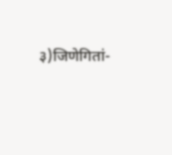३)जिणेगितां-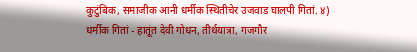कुटुंबिक, समाजीक आनी धर्मीक स्थितीचेर उजवाड घालपी गितां. ४) धर्मीक गितां - हातूंत देवी गोधन, तीर्थयात्रा, गजगौर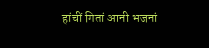हांचीं गितां आनी भजनां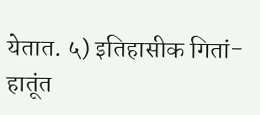येतात. ५) इतिहासीक गितां-हातूंत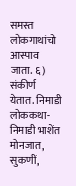समस्त लोकगाथांचो आस्पाव जाता. ६) संकीर्ण येतात. निमाडी लोककथा-निमाडी भाशेंत मोनजात, सुकणीं,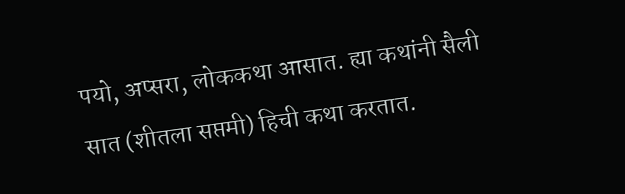पयो, अप्सरा, लोककथा आसात. ह्या कथांनी सैली सात (शीतला सप्तमी) हिची कथा करतात.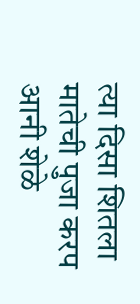त्या दिसा शितला मातेची पुजा करप आनी शेळे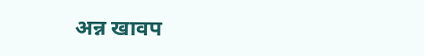अन्न खावप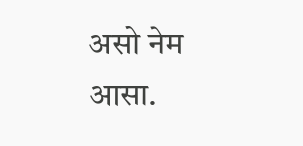असो नेम आसा.